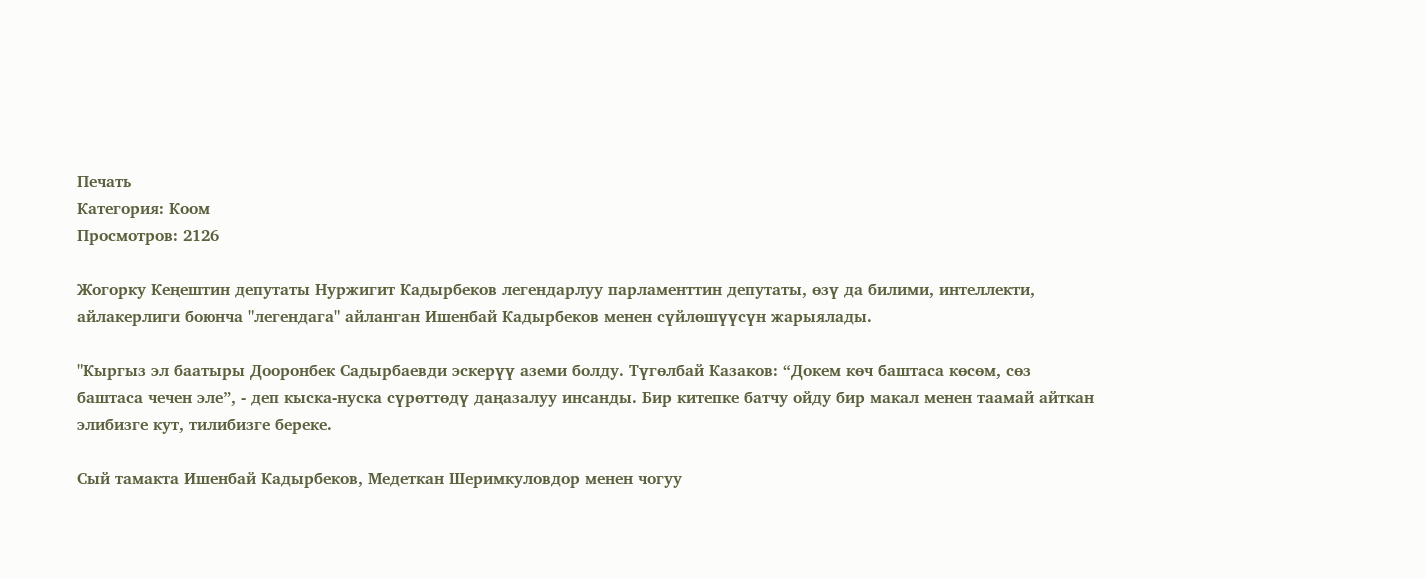Печать
Категория: Коом
Просмотров: 2126

Жогорку Кеңештин депутаты Нуржигит Кадырбеков легендарлуу парламенттин депутаты, өзү да билими, интеллекти, айлакерлиги боюнча "легендага" айланган Ишенбай Кадырбеков менен сүйлөшүүсүн жарыялады.

"Кыргыз эл баатыры Дооронбек Садырбаевди эскерүү аземи болду. Түгөлбай Казаков: “Докем көч баштаса көсөм, сөз баштаса чечен эле”, - деп кыска-нуска сүрөттөдү даңазалуу инсанды. Бир китепке батчу ойду бир макал менен таамай айткан элибизге кут, тилибизге береке.

Сый тамакта Ишенбай Кадырбеков, Медеткан Шеримкуловдор менен чогуу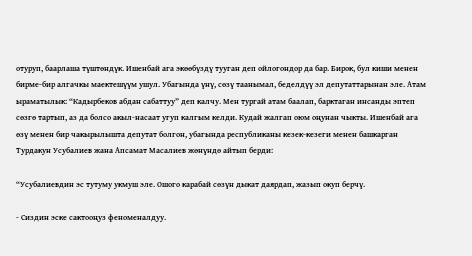отуруп, баарлаша түштөндүк. Ишенбай ага экөөбүздү тууган деп ойлогондор да бар. Бирок, бул киши менен бирме-бир алгачкы маектешүүм ушул. Убагында үнү, сөзү таанымал, беделдүү эл депутаттарынан эле. Атам ыраматылык: “Кадырбеков абдан сабаттуу” деп калчу. Мен тургай атам баалап, барктаган инсанды эптеп сөзгө тартып, аз да болсо акыл-насаат угуп калгым келди. Кудай жалгап оюм оңунан чыкты. Ишенбай ага өзү менен бир чакырылышта депутат болгон, убагында республиканы кезек-кезеги менен башкарган Турдакун Усубалиев жана Апсамат Масалиев жөнүндө айтып берди:

“Усубалиевдин эс тутуму укмуш эле. Ошого карабай сөзүн дыкат даярдап, жазып окуп берчү.

- Сиздин эске сактооңуз феноменалдуу.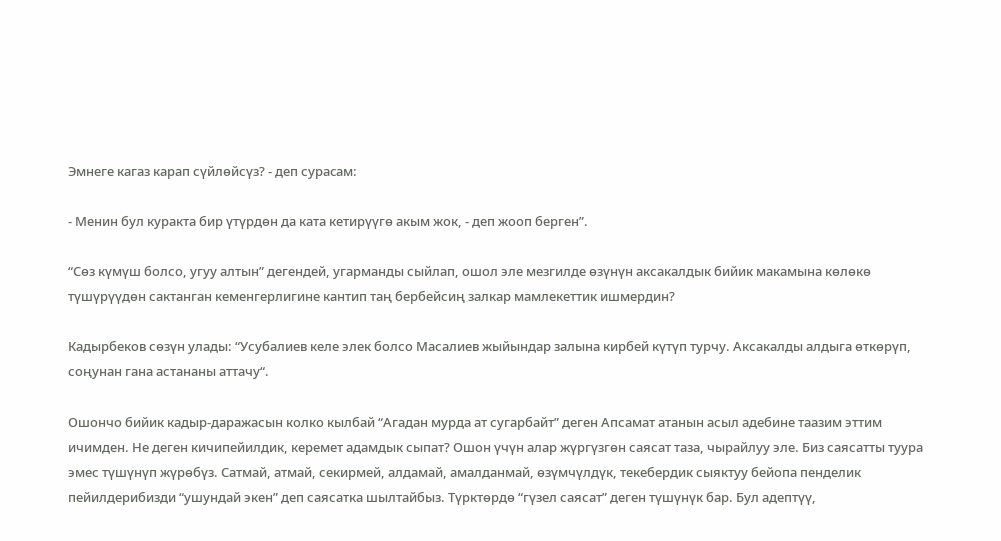Эмнеге кагаз карап сүйлөйсүз? - деп сураcам:

- Менин бул куракта бир үтүрдөн да ката кетирүүгө акым жок, - деп жооп берген”.

“Сөз күмүш болсо, угуу алтын” дегендей, угарманды сыйлап, ошол эле мезгилде өзүнүн аксакалдык бийик макамына көлөкө түшүрүүдөн сактанган кеменгерлигине кантип таң бербейсиң залкар мамлекеттик ишмердин?

Кадырбеков сөзүн улады: “Усубалиев келе элек болсо Масалиев жыйындар залына кирбей күтүп турчу. Аксакалды алдыга өткөрүп, соңунан гана астананы аттачу“.

Ошончо бийик кадыр-даражасын колко кылбай “Агадан мурда ат сугарбайт” деген Апсамат атанын асыл адебине таазим эттим ичимден. Не деген кичипейилдик, керемет адамдык сыпат? Ошон үчүн алар жүргүзгөн саясат таза, чырайлуу эле. Биз саясатты туура эмес түшүнүп жүрөбүз. Сатмай, атмай, секирмей, алдамай, амалданмай, өзүмчүлдүк, текебердик сыяктуу бейопа пенделик пейилдерибизди “ушундай экен” деп саясатка шылтайбыз. Түрктөрдө “гүзел саясат” деген түшүнүк бар. Бул адептүү,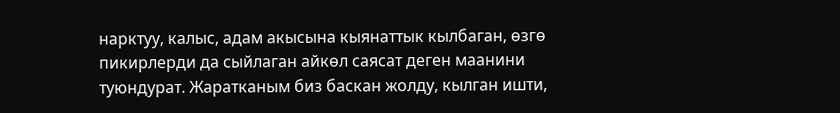нарктуу, калыс, адам акысына кыянаттык кылбаган, өзгө пикирлерди да сыйлаган айкөл саясат деген маанини туюндурат. Жаратканым биз баскан жолду, кылган ишти,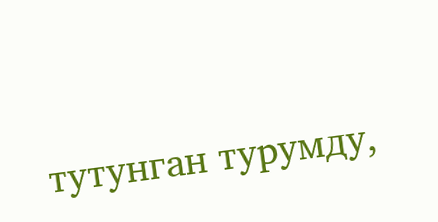тутунган турумду,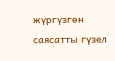жүргүзгөн саясатты гүзел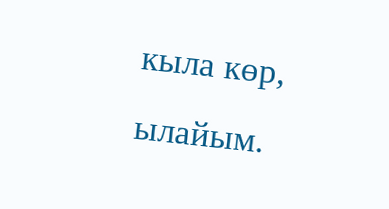кыла көр, ылайым.